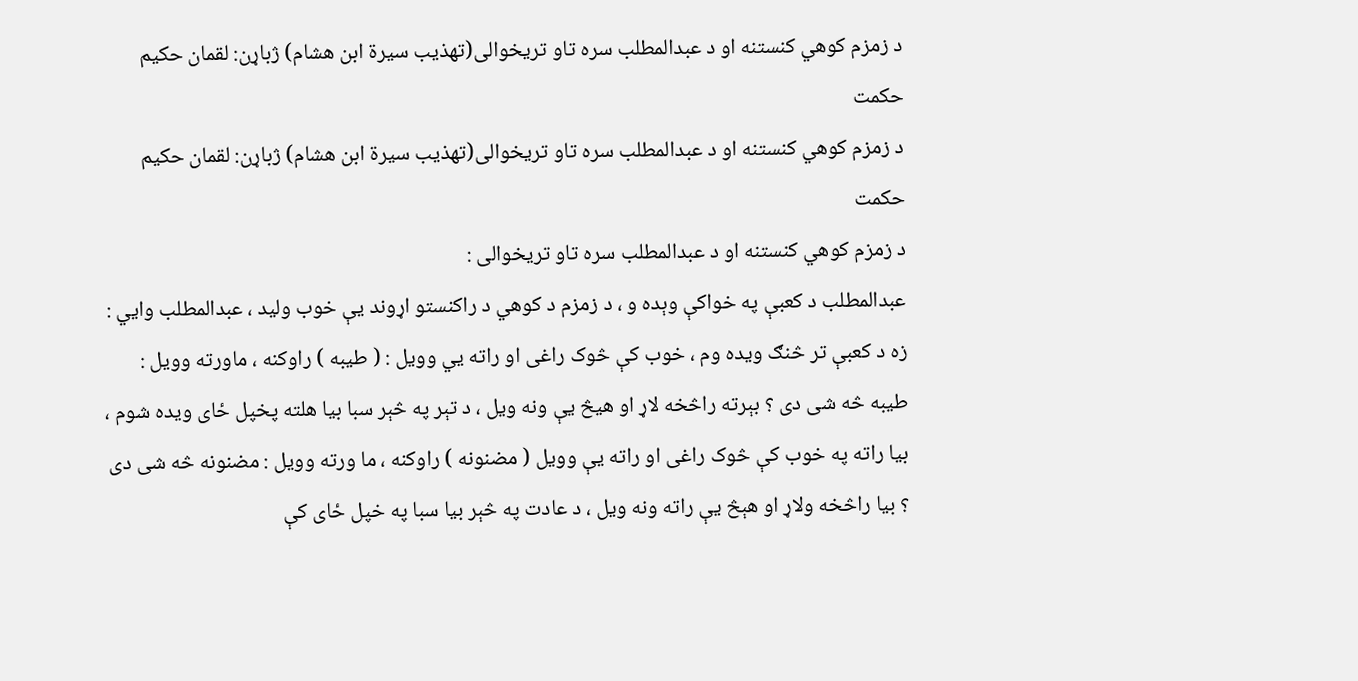د زمزم کوهي کنستنه او د عبدالمطلب سره تاو تريخوالی(تهذيب سيرة ابن هشام) ژباړن: لقمان حکيم حکمت
د زمزم کوهي کنستنه او د عبدالمطلب سره تاو تريخوالی(تهذيب سيرة ابن هشام) ژباړن: لقمان حکيم حکمت
د زمزم کوهي کنستنه او د عبدالمطلب سره تاو تريخوالی :
عبدالمطلب د کعبې په خواکې وېده و ، د زمزم د کوهي د راکنستو اړوند يې خوب وليد ، عبدالمطلب وايي :
زه د کعبې تر څنګ ويده وم ، خوب کې څوک راغی او راته يي وويل : ( طيبه ) راوکنه ، ماورته وويل : طيبه څه شی دی ؟ بېرته راڅخه لاړ او هيڅ يې ونه ويل ، د تېر په څېر سبا بيا هلته پخپل ځای ويده شوم ، بيا راته په خوب کې څوک راغی او راته يې وويل ( مضنونه ) راوکنه ، ما ورته وويل : مضنونه څه شی دی ؟ بيا راڅخه ولاړ او هېڅ يې راته ونه ويل ، د عادت په څېر بيا سبا په خپل ځای کې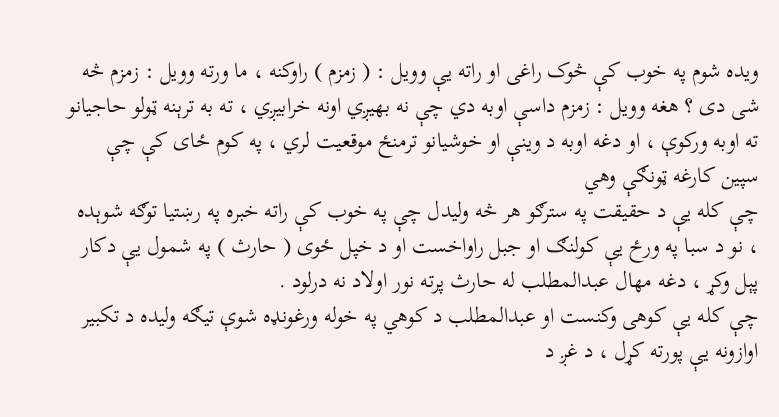ويده شوم په خوب کې څوک راغی او راته يې وويل : ( زمزم ) راوکنه ، ما ورته وويل : زمزم څه شی دی ؟ هغه وويل : زمزم داسې اوبه دي چې نه بهيږي اونه خرابيږي ، ته به ترېنه ټولو حاجيانو ته اوبه ورکوې ، او دغه اوبه د وينې او خوشيانو ترمنځ موقعيت لري ، په کوم ځای کې چې سپين کارغه ټونګې وهي
چې کله يې د حقيقت په سترګو هر څه وليدل چې په خوب کې راته خبره په رښتيا توګه شوېده ، نو د سبا په ورځ يې کولنګ او جبل راواخست او د خپل ځوی ( حارث ) په شمول يې دکار پېل وکړ ، دغه مهال عبدالمطلب له حارث پرته نور اولاد نه درلود .
چې کله يې کوهی وکنست او عبدالمطلب د کوهي په خوله ورغونډه شوې تيګه وليده د تکبير اوازونه يې پورته کړل ، د غږ د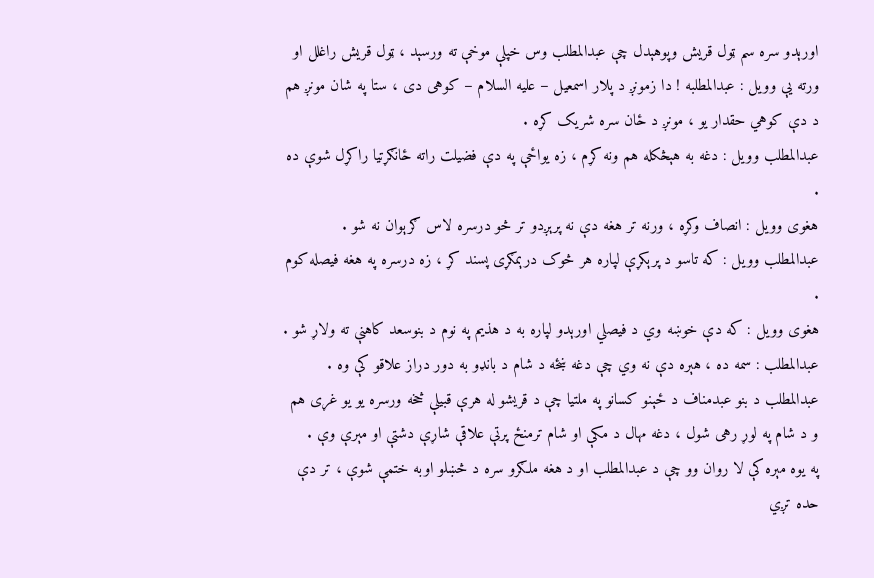اورېدو سره سم ټول قريش وپوهېدل چې عبدالمطلب وس خپلې موخې ته ورسېد ، ټول قريش راغلل او ورته يې وويل : عبدالمطلبه ! دا زمونږ د پلار اسمعيل – عليه السلام – کوهی دی ، ستا په شان مونږ هم د دې کوهي حقدار يو ، مونږ د ځان سره شريک کړه .
عبدالمطلب وويل : دغه به هېڅکله هم ونه کړم ، زه يواځې په دې فضيلت راته ځانګړتيا راکړل شوې ده .
هغوی وويل : انصاف وکړه ، ورنه تر هغه دې نه پرېږدو تر څو درسره لاس ګرېوان نه شو .
عبدالمطلب وويل : که تاسو د پرېکړې لپاره هر څوک درېمګړی پسند کړ ، زه درسره په هغه فيصله کوم .
هغوی وويل : که دې خوښه وي د فيصلي اورېدو لپاره به د هذيم په نوم د بنوسعد کاهنې ته ولاړ شو .
عبدالمطلب : سمه ده ، هېره دې نه وي چې دغه ښځه د شام د بانډو به دور دراز علاقو کې وه .
عبدالمطلب د بنو عبدمناف د ځېنو کسانو په ملتيا چې د قريشو له هرې قبيلې څخه ورسره يو يو غړی هم و د شام په لوړ رهی شول ، دغه مهال د مکې او شام ترمنځ پرتې علاقې شاړې دشتې او مېرې وې .
په يوه مېره کې لا روان وو چې د عبدالمطلب او د هغه ملګرو سره د څښلو اوبه ختمې شوې ، تر دې حده تږي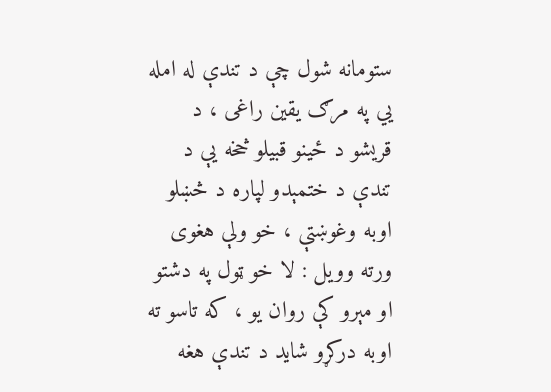ستومانه شول چې د تندې له امله يي په مرګ يقين راغی ، د قريشو د ځينو قبيلو څخه يې د تندې د ختمېدو لپاره د څښلو اوبه وغوښتې ، خو ولې هغوی ورته وويل : لا خو ټول په دشتو او مېرو کې روان يو ، که تاسو ته اوبه درکړو شايد د تندې هغه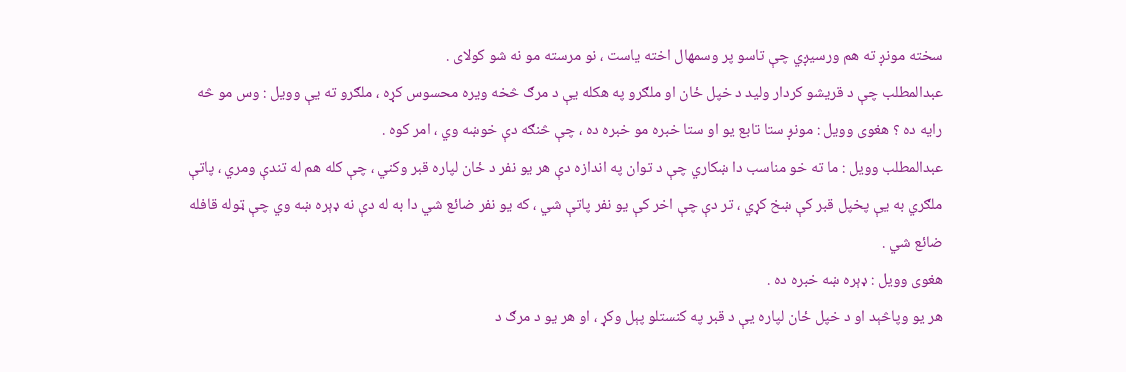سخته مونږ ته هم ورسيږي چې تاسو پر وسمهال اخته ياست ، نو مرسته مو نه شو کولای .
عبدالمطلب چې د قريشو کردار وليد د خپل ځان او ملګرو په هکله يې د مرګ څخه ويره محسوس کړه ، ملګرو ته يې وويل : وس مو څه رايه ده ؟ هغوی وويل : مونږ ستا تابع يو او ستا خبره مو خبره ده ، چې څنګه دې خوښه وي ، امر کوه .
عبدالمطلب وويل : ما ته خو مناسب دا ښکاري چې د توان په اندازه دې هر يو نفر د ځان لپاره قبر وکني ، چې کله هم له تندې ومري ، پاتې ملګري به يې پخپل قبر کې ښخ کړي ، تر دې چې اخر کې يو نفر پاتې شي ، که يو نفر ضائع شي دا به له دې نه ډېره ښه وي چې ټوله قافله ضائع شي .
هغوی وويل : ډېره ښه خبره ده .
هر يو وپاڅېد او د خپل ځان لپاره يې د قبر په کنستلو پېل وکړ ، او هر يو د مرګ د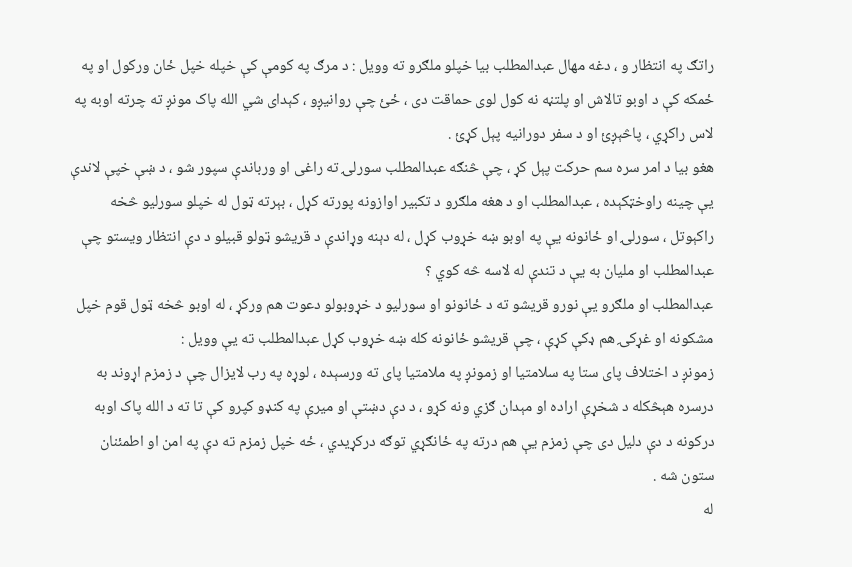راتګ په انتظار و ، دغه مهال عبدالمطلب بيا خپلو ملګرو ته وويل : د مرګ په کومې کې خپله خپل ځان ورکول او په ځمکه کې د اوبو تالاش او پلتڼه نه کول لوی حماقت دی ، ځئ چې روانيږو ، کېدای شي الله پاک مونږ ته چرته اوبه په لاس راکړي ، پاڅېږئ او د سفر دورانيه پېل کړئ .
هغو بيا د امر سره سم حرکت پېل کړ ، چې څنګه عبدالمطلب سورلۍ ته راغی او ورباندې سپور شو ، د ښې خپې لاندې يې چينه راوخټکېده ، عبدالمطلب او د هغه ملګرو د تکبير اوازونه پورته کړل ، بېرته ټول له خپلو سورليو څخه راکېوتل ، سورلۍ او ځانونه يې په اوبو ښه خړوب کړل ، له دېنه وړاندې د قريشو ټولو قبيلو د دې انتظار ويستو چې عبدالمطلب او مليان به يې د تندې له لاسه څه کوي ؟
عبدالمطلب او ملګرو يې نورو قريشو ته د ځانونو او سورليو د خړوبولو دعوت هم ورکړ ، له اوبو څخه ټول قوم خپل مشکونه او غړکۍ هم ډکې کړې ، چې قريشو ځانونه کله ښه خړوب کړل عبدالمطلب ته يې وويل :
زمونږ د اختلاف پای ستا په سلامتيا او زمونږ په ملامتيا پای ته ورسېده ، لوړه په رب لايزال چې د زمزم اړوند به درسره هېڅکله د شخړې اراده او مېدان ګزي ونه کړو ، د دې دښتې او ميرې په کنډو کپرو کې تا ته د الله پاک اوبه درکونه د دې دليل دی چې زمزم يې هم درته په ځانګړي توګه درکړيدي ، ځه خپل زمزم ته دې په امن او اطمئنان ستون شه .
له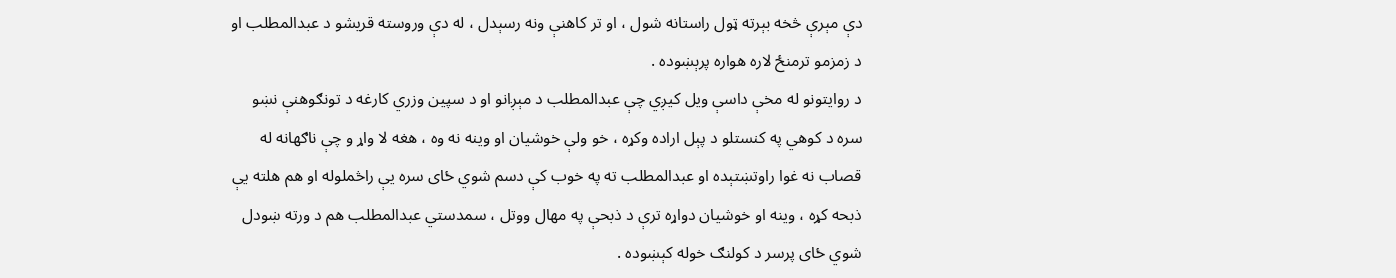دې مېرې څخه بېرته ټول راستانه شول ، او تر کاهنې ونه رسېدل ، له دې وروسته قريشو د عبدالمطلب او د زمزمو ترمنځ لاره هواره پرېښوده .
د روايتونو له مخې داسې ويل کيږي چې عبدالمطلب د مېږانو او د سپين وزري کارغه د تونګوهنې نښو سره د کوهي په کنستلو د پېل اراده وکړه ، خو ولې خوشيان او وينه نه وه ، هغه لا واړ و چې ناګهانه له قصاب نه غوا راوتښتېده او عبدالمطلب ته په خوب کې دسم شوي ځای سره يې راڅملوله او هم هلته يې ذبحه کړه ، وينه او خوشيان دواړه ترې د ذبحې په مهال ووتل ، سمدستي عبدالمطلب هم د ورته ښودل شوي ځای پرسر د کولنګ خوله کېښوده .